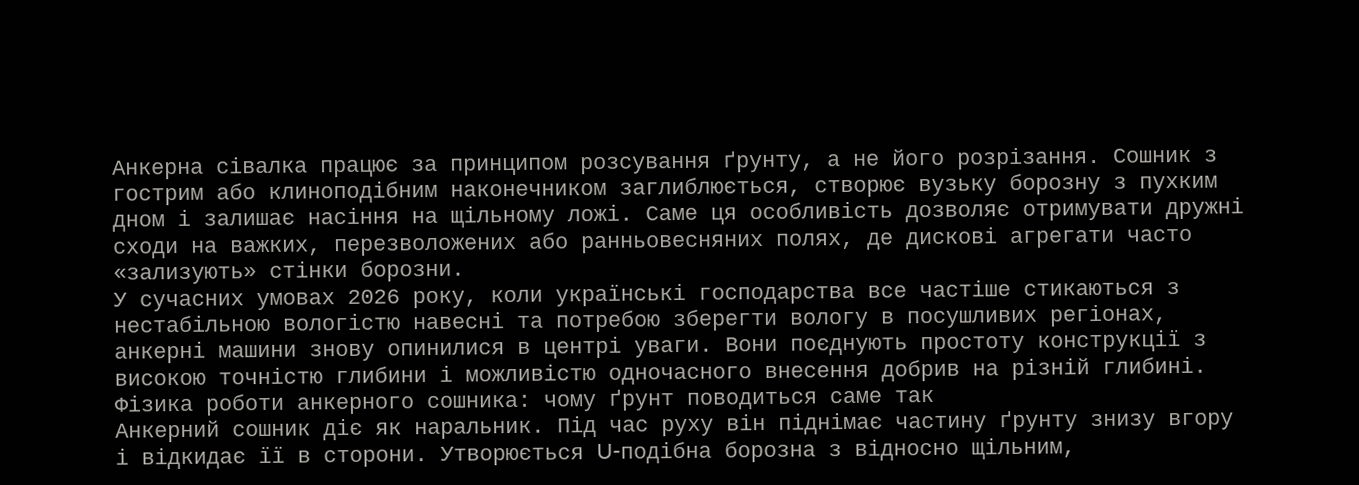Анкерна сівалка працює за принципом розсування ґрунту, а не його розрізання. Сошник з гострим або клиноподібним наконечником заглиблюється, створює вузьку борозну з пухким дном і залишає насіння на щільному ложі. Саме ця особливість дозволяє отримувати дружні сходи на важких, перезволожених або ранньовесняних полях, де дискові агрегати часто «зализують» стінки борозни.
У сучасних умовах 2026 року, коли українські господарства все частіше стикаються з нестабільною вологістю навесні та потребою зберегти вологу в посушливих регіонах, анкерні машини знову опинилися в центрі уваги. Вони поєднують простоту конструкції з високою точністю глибини і можливістю одночасного внесення добрив на різній глибині.
Фізика роботи анкерного сошника: чому ґрунт поводиться саме так
Анкерний сошник діє як наральник. Під час руху він піднімає частину ґрунту знизу вгору і відкидає її в сторони. Утворюється U-подібна борозна з відносно щільним,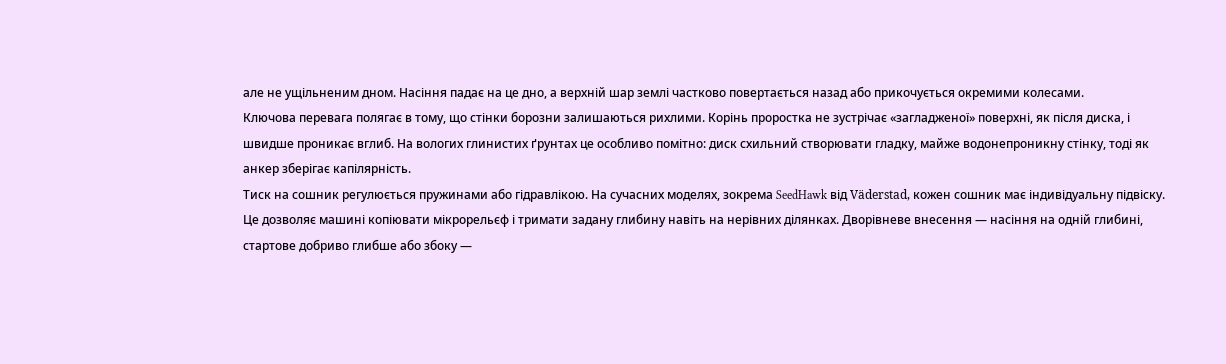але не ущільненим дном. Насіння падає на це дно, а верхній шар землі частково повертається назад або прикочується окремими колесами.
Ключова перевага полягає в тому, що стінки борозни залишаються рихлими. Корінь проростка не зустрічає «загладженої» поверхні, як після диска, і швидше проникає вглиб. На вологих глинистих ґрунтах це особливо помітно: диск схильний створювати гладку, майже водонепроникну стінку, тоді як анкер зберігає капілярність.
Тиск на сошник регулюється пружинами або гідравлікою. На сучасних моделях, зокрема SeedHawk від Väderstad, кожен сошник має індивідуальну підвіску. Це дозволяє машині копіювати мікрорельєф і тримати задану глибину навіть на нерівних ділянках. Дворівневе внесення — насіння на одній глибині, стартове добриво глибше або збоку —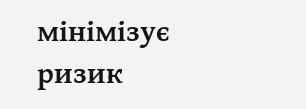мінімізує ризик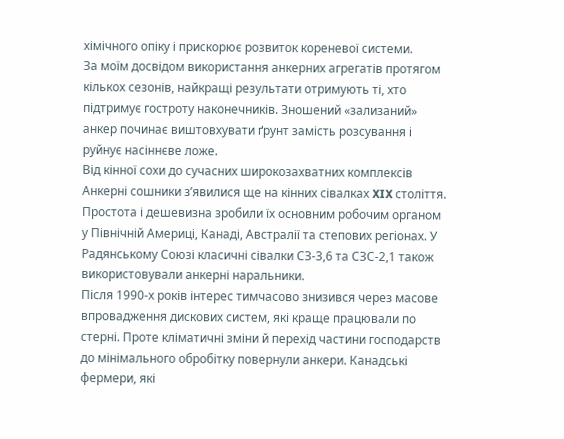хімічного опіку і прискорює розвиток кореневої системи.
За моїм досвідом використання анкерних агрегатів протягом кількох сезонів, найкращі результати отримують ті, хто підтримує гостроту наконечників. Зношений «зализаний» анкер починає виштовхувати ґрунт замість розсування і руйнує насіннєве ложе.
Від кінної сохи до сучасних широкозахватних комплексів
Анкерні сошники з’явилися ще на кінних сівалках XIX століття. Простота і дешевизна зробили їх основним робочим органом у Північній Америці, Канаді, Австралії та степових регіонах. У Радянському Союзі класичні сівалки СЗ-3,6 та СЗС-2,1 також використовували анкерні наральники.
Після 1990-х років інтерес тимчасово знизився через масове впровадження дискових систем, які краще працювали по стерні. Проте кліматичні зміни й перехід частини господарств до мінімального обробітку повернули анкери. Канадські фермери, які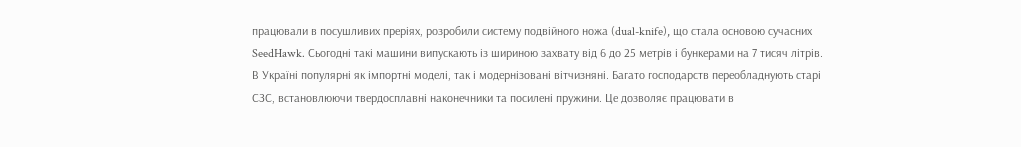працювали в посушливих преріях, розробили систему подвійного ножа (dual-knife), що стала основою сучасних SeedHawk. Сьогодні такі машини випускають із шириною захвату від 6 до 25 метрів і бункерами на 7 тисяч літрів.
В Україні популярні як імпортні моделі, так і модернізовані вітчизняні. Багато господарств переобладнують старі СЗС, встановлюючи твердосплавні наконечники та посилені пружини. Це дозволяє працювати в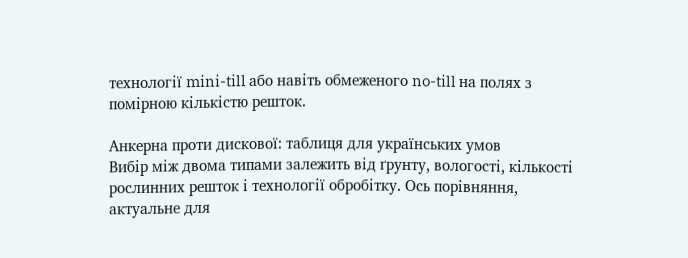технології mini-till або навіть обмеженого no-till на полях з помірною кількістю решток.

Анкерна проти дискової: таблиця для українських умов
Вибір між двома типами залежить від ґрунту, вологості, кількості рослинних решток і технології обробітку. Ось порівняння, актуальне для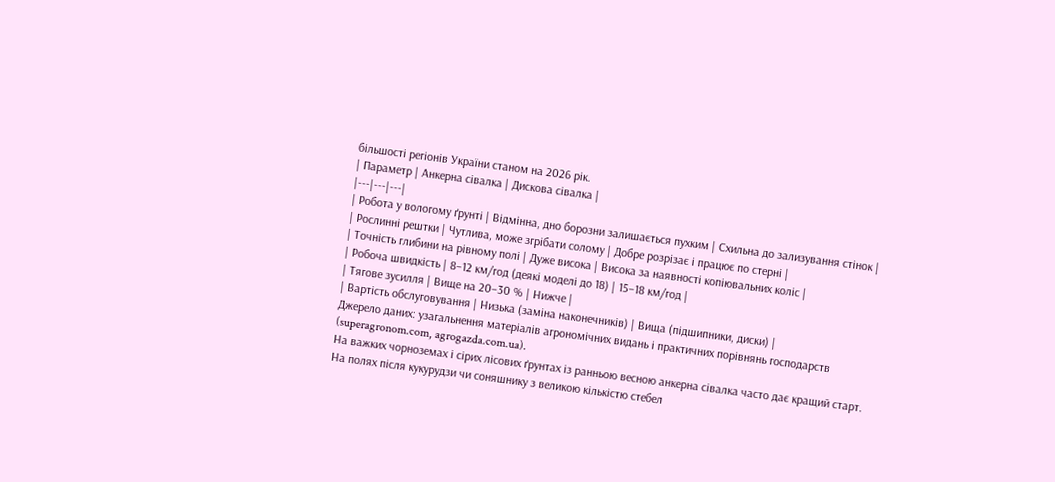більшості регіонів України станом на 2026 рік.
| Параметр | Анкерна сівалка | Дискова сівалка |
|---|---|---|
| Робота у вологому ґрунті | Відмінна, дно борозни залишається пухким | Схильна до зализування стінок |
| Рослинні рештки | Чутлива, може згрібати солому | Добре розрізає і працює по стерні |
| Точність глибини на рівному полі | Дуже висока | Висока за наявності копіювальних коліс |
| Робоча швидкість | 8–12 км/год (деякі моделі до 18) | 15–18 км/год |
| Тягове зусилля | Вище на 20–30 % | Нижче |
| Вартість обслуговування | Низька (заміна наконечників) | Вища (підшипники, диски) |
Джерело даних: узагальнення матеріалів агрономічних видань і практичних порівнянь господарств (superagronom.com, agrogazda.com.ua).
На важких чорноземах і сірих лісових ґрунтах із ранньою весною анкерна сівалка часто дає кращий старт. На полях після кукурудзи чи соняшнику з великою кількістю стебел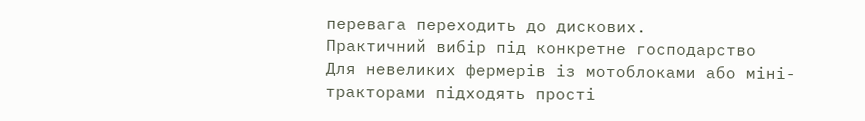перевага переходить до дискових.
Практичний вибір під конкретне господарство
Для невеликих фермерів із мотоблоками або міні-тракторами підходять прості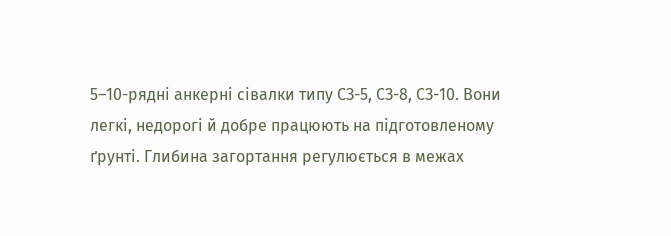5–10-рядні анкерні сівалки типу СЗ-5, СЗ-8, СЗ-10. Вони легкі, недорогі й добре працюють на підготовленому ґрунті. Глибина загортання регулюється в межах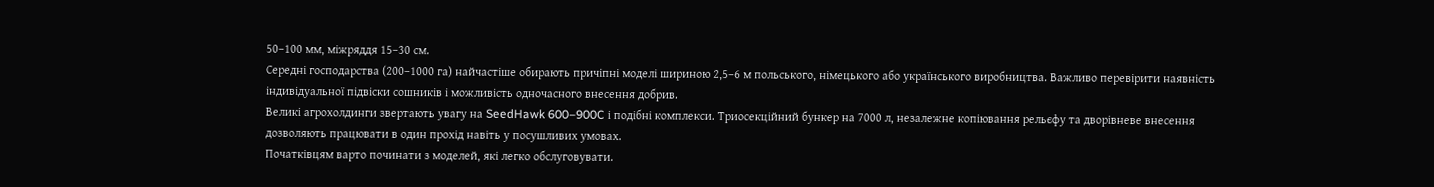50–100 мм, міжряддя 15–30 см.
Середні господарства (200–1000 га) найчастіше обирають причіпні моделі шириною 2,5–6 м польського, німецького або українського виробництва. Важливо перевірити наявність індивідуальної підвіски сошників і можливість одночасного внесення добрив.
Великі агрохолдинги звертають увагу на SeedHawk 600–900C і подібні комплекси. Триосекційний бункер на 7000 л, незалежне копіювання рельєфу та дворівневе внесення дозволяють працювати в один прохід навіть у посушливих умовах.
Початківцям варто починати з моделей, які легко обслуговувати.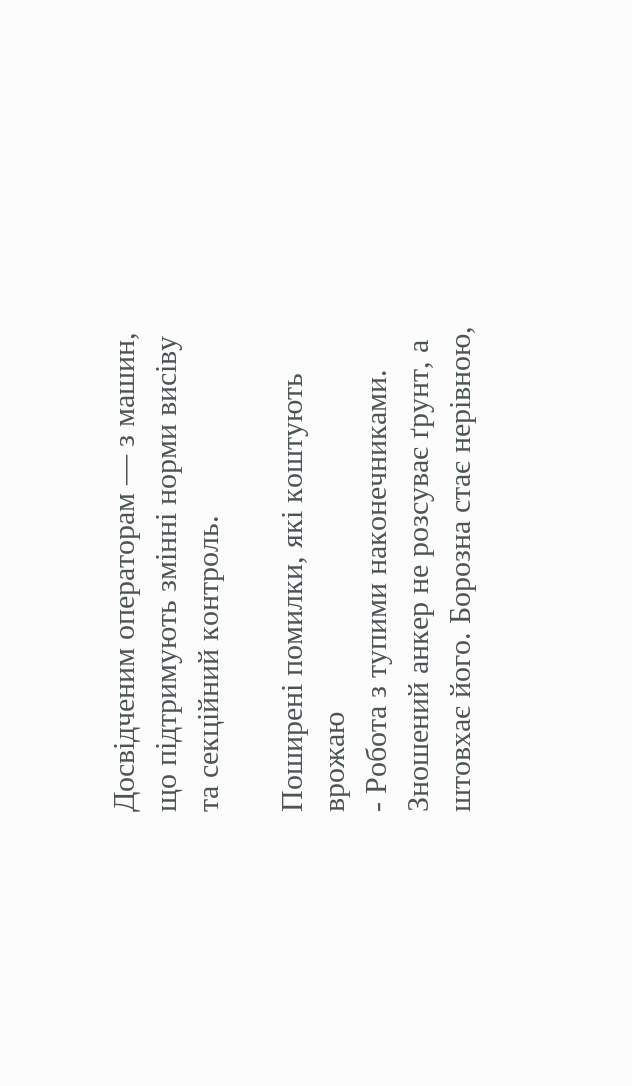Досвідченим операторам — з машин, що підтримують змінні норми висіву та секційний контроль.

Поширені помилки, які коштують врожаю
- Робота з тупими наконечниками. Зношений анкер не розсуває ґрунт, а штовхає його. Борозна стає нерівною,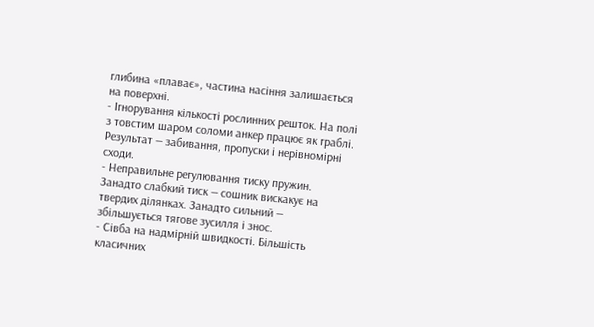глибина «плаває», частина насіння залишається на поверхні.
- Ігнорування кількості рослинних решток. На полі з товстим шаром соломи анкер працює як граблі. Результат — забивання, пропуски і нерівномірні сходи.
- Неправильне регулювання тиску пружин. Занадто слабкий тиск — сошник вискакує на твердих ділянках. Занадто сильний — збільшується тягове зусилля і знос.
- Сівба на надмірній швидкості. Більшість класичних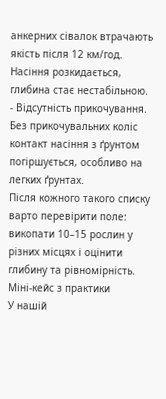анкерних сівалок втрачають якість після 12 км/год. Насіння розкидається, глибина стає нестабільною.
- Відсутність прикочування. Без прикочувальних коліс контакт насіння з ґрунтом погіршується, особливо на легких ґрунтах.
Після кожного такого списку варто перевірити поле: викопати 10–15 рослин у різних місцях і оцінити глибину та рівномірність.
Міні-кейс з практики
У нашій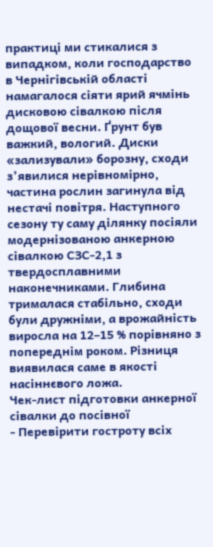практиці ми стикалися з випадком, коли господарство в Чернігівській області намагалося сіяти ярий ячмінь дисковою сівалкою після дощової весни. Ґрунт був важкий, вологий. Диски «зализували» борозну, сходи з’явилися нерівномірно, частина рослин загинула від нестачі повітря. Наступного сезону ту саму ділянку посіяли модернізованою анкерною сівалкою СЗС-2,1 з твердосплавними наконечниками. Глибина трималася стабільно, сходи були дружніми, а врожайність виросла на 12–15 % порівняно з попереднім роком. Різниця виявилася саме в якості насіннєвого ложа.
Чек-лист підготовки анкерної сівалки до посівної
- Перевірити гостроту всіх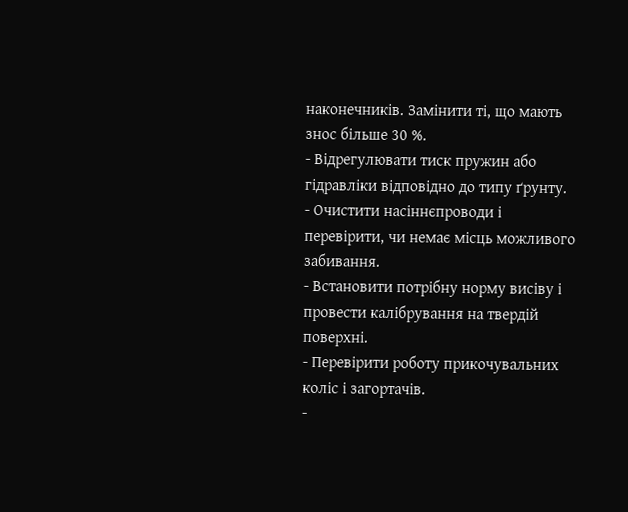наконечників. Замінити ті, що мають знос більше 30 %.
- Відрегулювати тиск пружин або гідравліки відповідно до типу ґрунту.
- Очистити насіннєпроводи і перевірити, чи немає місць можливого забивання.
- Встановити потрібну норму висіву і провести калібрування на твердій поверхні.
- Перевірити роботу прикочувальних коліс і загортачів.
-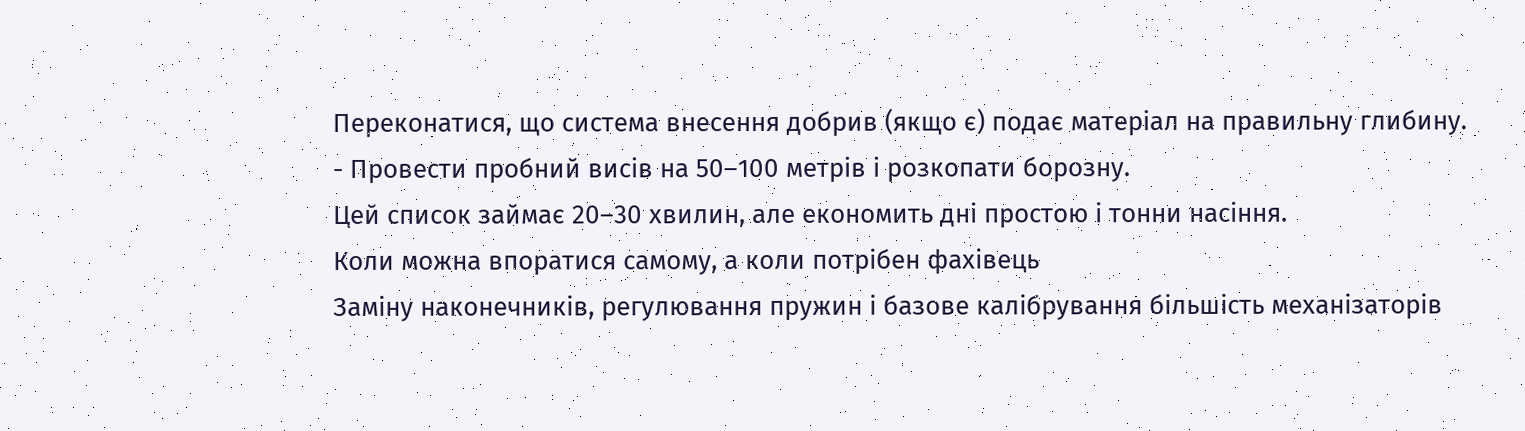Переконатися, що система внесення добрив (якщо є) подає матеріал на правильну глибину.
- Провести пробний висів на 50–100 метрів і розкопати борозну.
Цей список займає 20–30 хвилин, але економить дні простою і тонни насіння.
Коли можна впоратися самому, а коли потрібен фахівець
Заміну наконечників, регулювання пружин і базове калібрування більшість механізаторів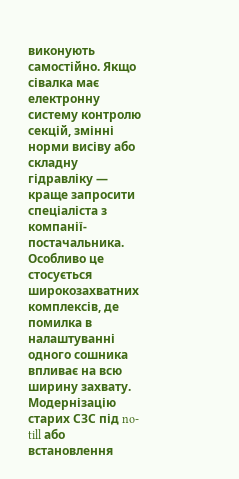виконують самостійно. Якщо сівалка має електронну систему контролю секцій, змінні норми висіву або складну гідравліку — краще запросити спеціаліста з компанії-постачальника. Особливо це стосується широкозахватних комплексів, де помилка в налаштуванні одного сошника впливає на всю ширину захвату.
Модернізацію старих СЗС під no-till або встановлення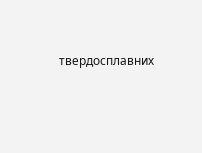твердосплавних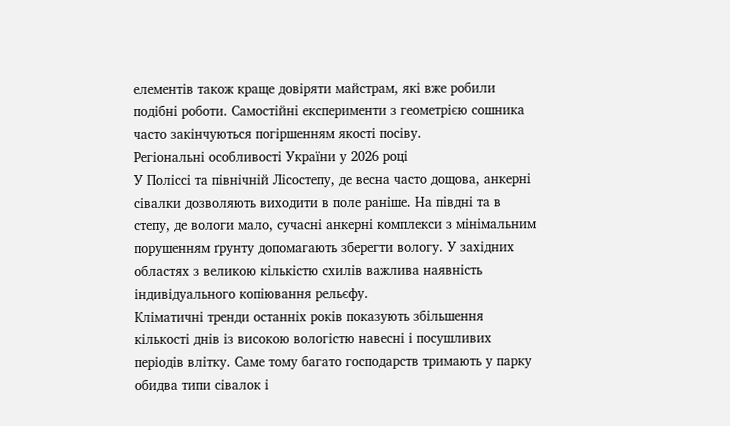елементів також краще довіряти майстрам, які вже робили подібні роботи. Самостійні експерименти з геометрією сошника часто закінчуються погіршенням якості посіву.
Регіональні особливості України у 2026 році
У Поліссі та північній Лісостепу, де весна часто дощова, анкерні сівалки дозволяють виходити в поле раніше. На півдні та в степу, де вологи мало, сучасні анкерні комплекси з мінімальним порушенням ґрунту допомагають зберегти вологу. У західних областях з великою кількістю схилів важлива наявність індивідуального копіювання рельєфу.
Кліматичні тренди останніх років показують збільшення кількості днів із високою вологістю навесні і посушливих періодів влітку. Саме тому багато господарств тримають у парку обидва типи сівалок і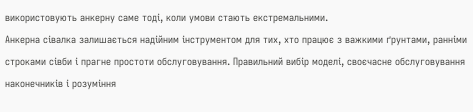використовують анкерну саме тоді, коли умови стають екстремальними.
Анкерна сівалка залишається надійним інструментом для тих, хто працює з важкими ґрунтами, ранніми строками сівби і прагне простоти обслуговування. Правильний вибір моделі, своєчасне обслуговування наконечників і розуміння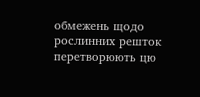обмежень щодо рослинних решток перетворюють цю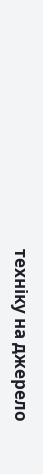техніку на джерело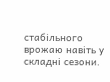стабільного врожаю навіть у складні сезони.